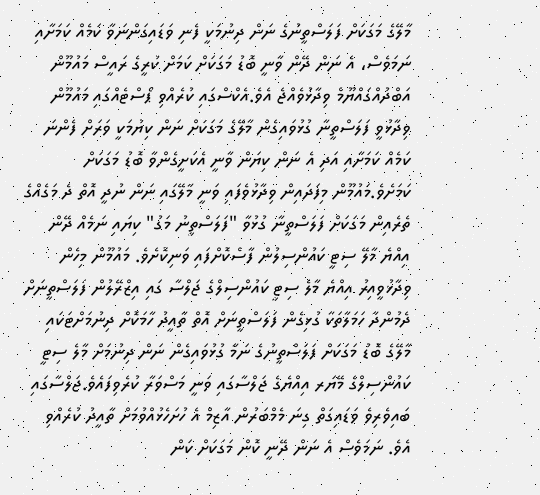މާލޭގެ މަގަކަށް ފަލަސްތީނުގެ ނަން ދިނުމަކީ ފެނި ވަޑައިގަންނަވާ ކަމެއް ކަމަށާއި ނަމަވެސް، އެ ނަން ދޭން ވާނީ ބޮޑު މަގަކަށް ކަމަށް ކުރީގެ ރައީސް މައުމޫން އަބްދުއްގައްޔޫމް ވިދާޅުވެއްޖެ އެވެ.އެކްސްގައި ކުރެއްވި ޕޯސްޓެއްގައި މައުމޫން ވިދާޅުވީ ފަލަސްތީނާ ގުޅުވައިގެން މާލޭގެ މަގަކަށް ނަން ކިޔުމަކީ ވަރަށް ފެންނަ ކަމެއް ކަމަށާއި އަދި އެ ނަން ކިޔަން ވާނީ އެކަށީގެންވާ ބޮޑު މަގަކަށް ކަމަށެވެ.މައުމޫން މިފަދައިން ވިދާޅުވެފައި ވަނީ މާލޭގައި ނަން ނުދީ އޮތް ދެ މަގެއްގެ ތެރެއިން މަގަކަށް ފަލަސްތީނާ ގުޅުވާ "ފަލަސްތީނު މަގު" ކިޔައި ނަމެއް ދޭން އިއްޔެ މާލޭ ސިޓީ ކައުންސިލުން ފާސްކޮށްފައި ވަނިކޮށެވެ. މައުމޫން މިހެން ވިދާޅުވީއިރު އިއްޔެ މާލެ ސިޓީ ކައުންސިލްގެ ޖަލްސާ ގައި އިޒްރޭލުން ފަލަސްތީނަށް ދެމުންދާ ހަމަލާތަކާ ގުޅިގެން ފަލަސްތީނަށް އޮތް ތާއީދު ހާމަކޮށް ދިނުމަށްޓަކައި މާލޭގެ ބޮޑު މަގަކަށް ފަލަސްތީނުގެ ނަމާ ގުޅުވައިގެން ނަން ދިނުމަށް މާލެ ސިޓީ ކައުންސިލްގެ މޭޔަރ އިއްޔެގެ ޖަލްސާގައި ވަނީ މަސްވަރާ ކުރެވިފައެވެ.ޖަލްސާގައި ބައިވެރިވެ ވަޑައިގަތް ގިނަ މެމްބަރުން އާޒިމް އެ ހުށަހެޅުއްވުމަށް ތާއީދު ކުރެއްވި އެވެ. ނަމަވެސް އެ ނަން ދޭނީ ކޮން މަގަކަށް ކަން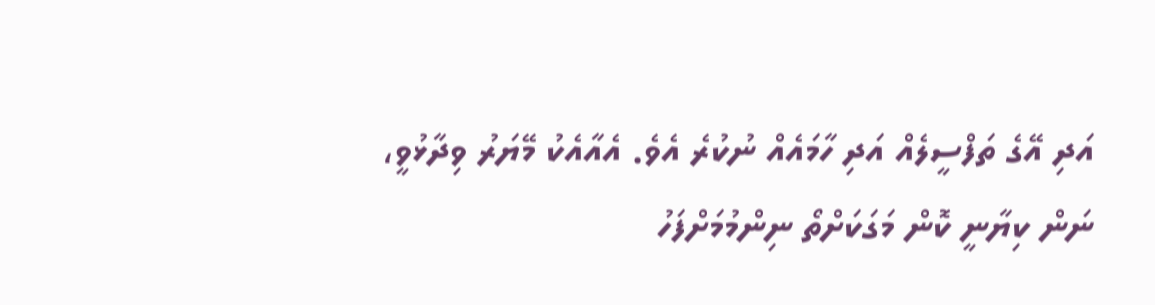އަދި އޭގެ ތަފްސީލެއް އަދި ހާމައެއް ނުކުރެ އެވެ. އެއާއެކު މޭޔަރު ވިދާޅުވީ، ނަން ކިޔާނީ ކޮން މަގަކަށްތޯ ނިންމުމަށްފަހު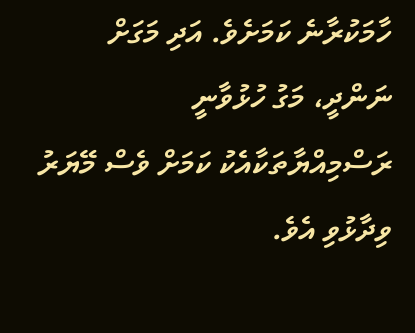ހާމަކުރާނެ ކަމަށެވެ. އަދި މަގަށް ނަންދީ، މަގު ހުޅުވާނީ ރަސްމިއްޔާތަކާއެކު ކަމަށް ވެސް މޭޔަރު ވިދާޅުވި އެވެ.